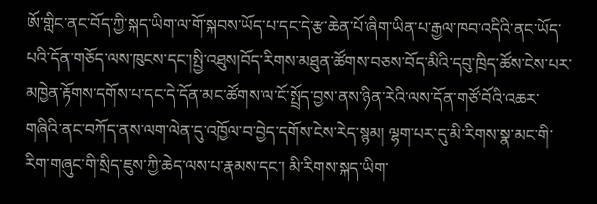ཨོ་གླིང་ནང་བོད་ཀྱི་སྐད་ཡིག་ལ་གོ་སྐབས་ཡོད་པ་དང་དེ་རྩ་ཆེན་པོ་ཞིག་ཡིན་པ་རྒྱལ་ཁབ་འདིའི་ནང་ཡོད་པའི་དོན་གཅོད་ལས་ཁུངས་དང་།སྤྱི་འཐུས།བོད་རིགས་མཐུན་ཚོགས་བཅས་བོད་མིའི་དབུ་ཁྲིད་ཚོས་ངེས་པར་མཁྱེན་རྟོགས་དགོས་པ་དང་དེ་དོན་མང་ཚོགས་ལ་ངོ་སྤྲོད་བྱས་ནས་ཉིན་རེའི་ལས་དོན་གཙོ་བོའི་འཆར་གཞིའི་ནང་བཀོད་ནས་ལག་ལེན་དུ་འཁྱོལ་བ་བྱེད་དགོས་ངེས་རེད་སྙམ། ལྷག་པར་དུ་མི་རིགས་སྣ་མང་གི་རིག་གཞུང་གི་སྲིད་ཇུས་ཀྱི་ཆེད་ལས་པ་རྣམས་དང་། མི་རིགས་སྐད་ཡིག་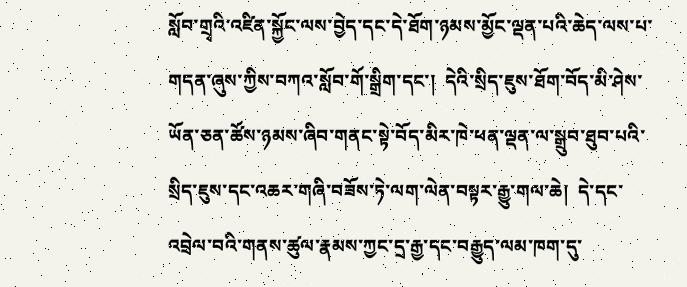སློབ་གྲྭའི་འཛིན་སྐྱོང་ལས་བྱེད་དང་དེ་ཐོག་ཉམས་མྱོང་ལྡན་པའི་ཆེད་ལས་པ་གདན་ཞུས་ཀྱིས་བཀའ་སློབ་གོ་སྒྲིག་དང་།  དེའི་སྲིད་ཇུས་ཐོག་བོད་མི་ཤེས་ཡོན་ཅན་ཚོས་ཉམས་ཞིབ་གནང་སྟེ་བོད་མིར་ཁེ་ཕན་ལྡན་ལ་སྒྲུབ་ཐུབ་པའི་སྲིད་ཇུས་དང་འཆར་གཞི་བཟོས་ཏེ་ལག་ལེན་བསྟར་རྒྱུ་གལ་ཆེ།  དེ་དང་འབྲེལ་བའི་གནས་ཚུལ་རྣམས་ཀྱང་དྲ་རྒྱ་དང་བརྒྱུད་ལམ་ཁག་དུ་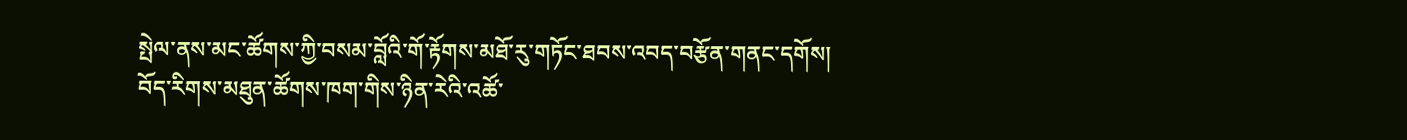སྤེལ་ནས་མང་ཚོགས་ཀྱི་བསམ་བློའི་གོ་རྟོགས་མཐོ་རུ་གཏོང་ཐབས་འབད་བརྩོན་གནང་དགོས།
བོད་རིགས་མཐུན་ཚོགས་ཁག་གིས་ཉིན་རེའི་འཚོ་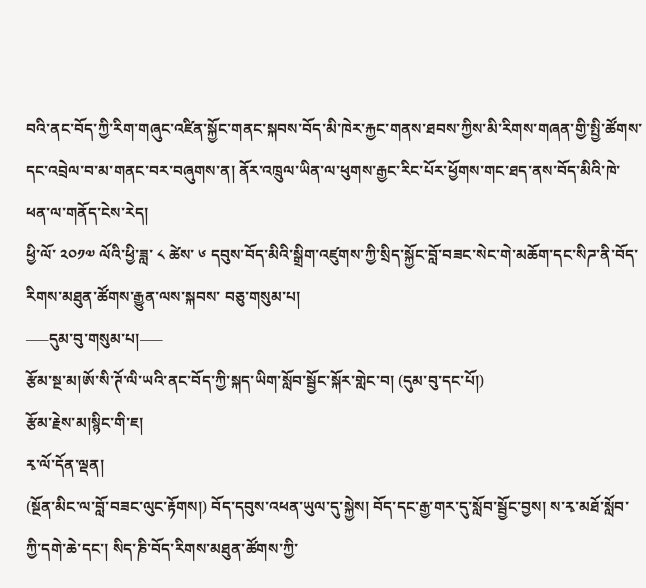བའི་ནང་བོད་ཀྱི་རིག་གཞུང་འཛིན་སྐྱོང་གནང་སྐབས་བོད་མི་ཁེར་རྐྱང་གནས་ཐབས་ཀྱིས་མི་རིགས་གཞན་གྱི་སྤྱི་ཚོགས་དང་འབྲེལ་བ་མ་གནང་བར་བཞུགས་ན། ནོར་འཁྲུལ་ཡིན་ལ་ཕུགས་རྒྱང་རིང་པོར་ཕྱོགས་གང་ཐད་ནས་བོད་མིའི་ཁེ་ཕན་ལ་གནོད་ངེས་རེད།
ཕྱི་ལོ་ ༢༠༡༧ ལོའི་ཕྱི་ཟླ་ ༨ ཚེས་ ༦ དབུས་བོད་མིའི་སྒྲིག་འཛུགས་ཀྱི་སྲིད་སྐྱོང་བློ་བཟང་སེང་གེ་མཆོག་དང་སིཌ་ནི་བོད་རིགས་མཐུན་ཚོགས་རྒྱུན་ལས་སྐབས་ བཅུ་གསུམ་པ།
—–དུམ་བུ་གསུམ་པ།—–
རྩོམ་སྔ་མ།ཨོ་སི་ཊོ་ལི་ཡའི་ནང་བོད་ཀྱི་སྐད་ཡིག་སློབ་སྦྱོང་སྐོར་གླེང་བ། (དུམ་བུ་དང་པོ།)
རྩོམ་རྗེས་མ།སྙིང་གི་ཇ།
རྭ་ལོ་དོན་ལྡན།
(སྔོན་མིང་ལ་བློ་བཟང་ལུང་རྟོགས།) བོད་དབུས་འཕན་ཡུལ་དུ་སྐྱེས། བོད་དང་རྒྱ་གར་དུ་སློབ་སྦྱོང་བྱས། ས་རྭ་མཐོ་སློབ་ཀྱི་དགེ་ཆེ་དང་། སིད་ཎི་བོད་རིགས་མཐུན་ཚོགས་ཀྱི་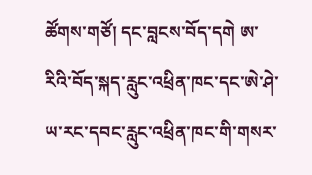ཚོགས་གཙོ། དང་བླངས་བོད་དགེ ཨ་རིའི་བོད་སྐད་རླུང་འཕྲིན་ཁང་དང་ཨེ་ཤེ་ཡ་རང་དབང་རླུང་འཕྲིན་ཁང་གི་གསར་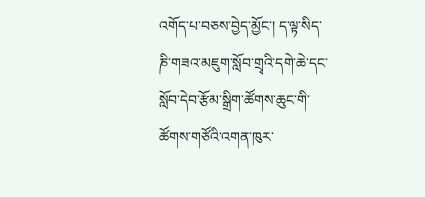འགོད་པ་བཅས་བྱེད་མྱོང་། ད་ལྟ་སིད་ཎི་གཟའ་མཇུག་སློབ་གྲྭའི་དགེ་ཆེ་དང་སློབ་དེབ་རྩོམ་སྒྲིག་ཚོགས་ཆུང་གི་ཚོགས་གཙོའི་འགན་ཁུར་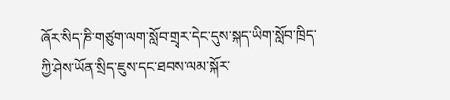ཞོར་སིད་ཎི་གཙུག་ལག་སློབ་གྲྭར་དེང་དུས་སྐད་ཡིག་སློབ་ཁྲིད་ཀྱི་ཤེས་ཡོན་སྲིད་ཇུས་དང་ཐབས་ལམ་སྐོར་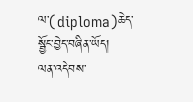ལ་(diploma)ཆེད་སྦྱོང་བྱེད་བཞིན་ཡོད།
ལན་འདེབས་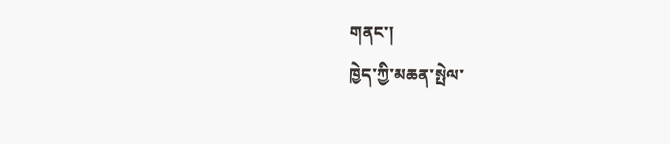གནང་།
ཁྱེད་ཀྱི་མཆན་སྤེལ་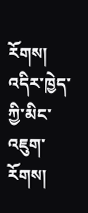རོགས།
འདིར་ཁྱེད་ཀྱི་མིང་འཇུག་རོགས།